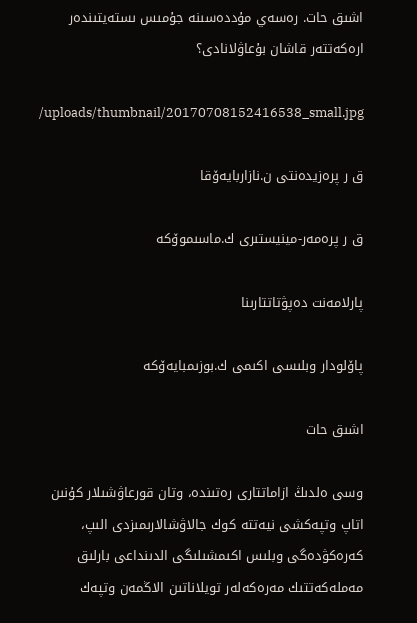اشىق حات. رەسەي مۇددەسىنە جۇمىس ىستەيتىندەر ارەكەتتەر قاشان بۇعاۋلانادى؟

/uploads/thumbnail/20170708152416538_small.jpg

ق ر پرەزيدەنتى ن.نازاربايەۆقا

ق ر پرەمەر-مينيستىرى ك.ماسىموۆكە

پارلامەنت دەپۋتاتتارىنا

پاۆلودار وبلىسى اكىمى ك.بوزىمبايەۆكە

اشىق حات

وسى ەلدىڭ ازاماتتارى رەتىندە، وتان قورعاۋشىلار كۇنىن اتاپ وتپەكشى نيەتتە كوك جالاۋشالارىمىزدى الىپ، كەرەكۋدەگى وبلىس اكىمشىلىگى الدىنداعى بارلىق مەملەكەتتىك مەرەكەلەر تويلاناتىن الاڭمەن وتپەك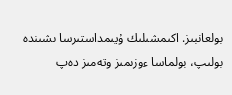بولعانبىز. اكىمشىلىك ۇيىمداستىرسا ىشىندە بولىپ، بولماسا ءوزىمىز وتەمىز دەپ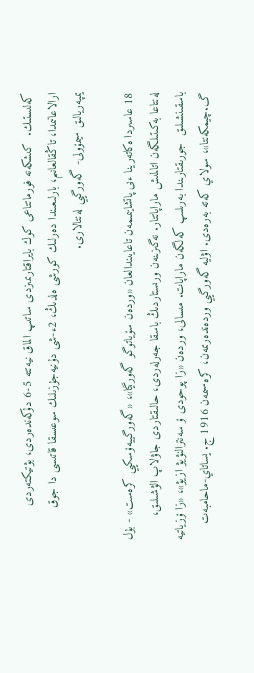كەلىستىك.  كىشكەنە فورماتتاعى كوك بايراقتارىمىزدى ساتىپ الماق نيەتتە 5-6 دۇكەندەردى، بۋتيكتەردى ارالاعانىمدا، تاڭقالعانىم، بارلىعىندا دەرلىك كورشى ەلدىڭ، 2ء-شى دۇنيەجۇزىلىك سوعىسقا قاتىسى دا جوق  يمپەريالىق سيمۆولى- گەورگيي لەنتالارى.

18 عاسىردا ەكاتەرينا ءىى پاتشايىمىمەن تاعايىندالعان «وردەن سۆياتوگو گەورگيا»، «گەورگييەۆسكيي كرەست» - بۇل لەنتاعا بەكىتىلگەن اتالمىش ماراپاتتار. نەگىزىنەن ورىستاردىڭ باسقا جەرلەردى، حالىقتاردى جاۋلاپ الۋشىلىق، باسقىنشىلىق  جورىقتارىندا بەرىلىپ كەلگەن ماراپات. مىسالى، وردەن «زا پوحودى ۆ سەنترالنۋيۋ ازيۋ»، «زا ۆزياتيە گ.چيمكەنتا»، سولاي كەتە بەرەدى. اۋليە گەورگيي وردەندەرىمەن، كرەسىمەن 1916 ج. يساتاي-ماحامبەت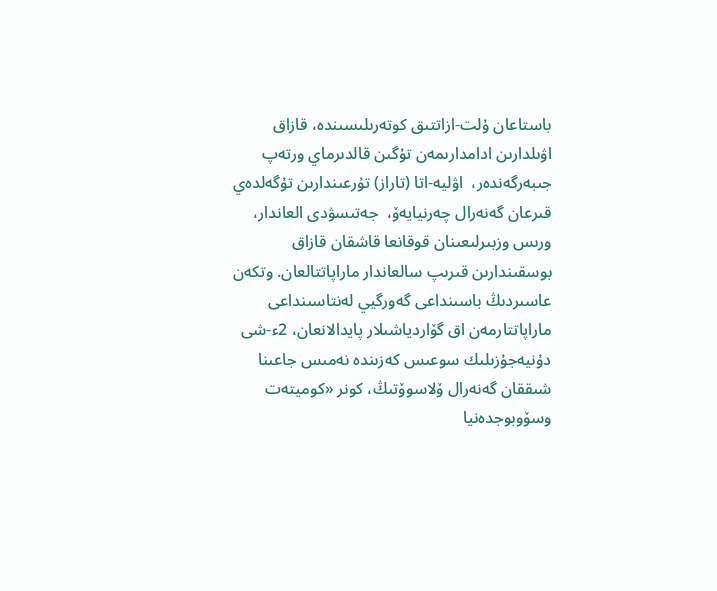باستاعان ۇلت-ازاتتىق كوتەرىلىسىندە، قازاق اۋىلدارىن ادامدارىمەن تۇگىن قالدىرماي ورتەپ جىبەرگەندەر،  اۋليە-اتا (تاراز) تۇرعىندارىن تۇگەلدەي قىرعان گەنەرال چەرنيايەۆ،  جەتىسۋدى العاندار، ورىس وزبىرلىعىنان قوقانعا قاشقان قازاق بوسقىندارىن قىرىپ سالعاندار ماراپاتتالعان. وتكەن عاسىردىڭ باسىنداعى گەورگيي لەنتاسىنداعى ماراپاتتارمەن اق گۆاردياشىلار پايدالانعان، 2ء-شى دۇنيەجۇزىلىك سوعىس كەزىندە نەمىس جاعىنا شىققان گەنەرال ۆلاسوۆتىڭ، كونر «كوميتەت وسۆوبوجدەنيا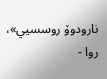نارودوۆ روسسيي»، روا -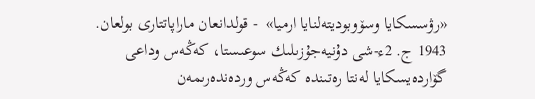«رۋسسكايا وسۆوبوديتەلنايا ارميا»  - قولدانعان ماراپاتتارى بولعان. 1943 ج. 2ء-شى دۇنيەجۇزىلىك سوعىستا، كەڭەس وداعى گۆاردەيسكايا لەنتا رەتىندە كەڭەس وردەندەرىمەن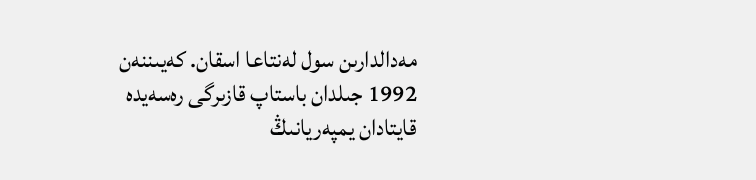مەدالدارىن سول لەنتاعا اسقان. كەيىننەن 1992 جىلدان باستاپ قازىرگى رەسەيدە قايتادان يمپەريانىڭ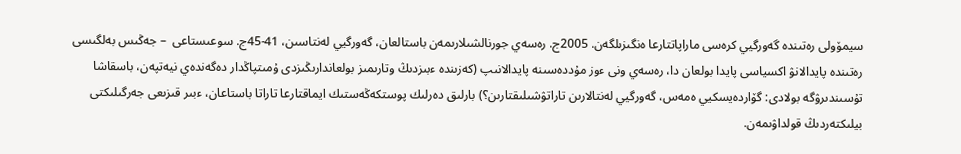سيمۆولى رەتىندە گەورگيي كرەسى ماراپاتتارعا ەنگىزىلگەن. 2005ج. رەسەي جورنالشىلارىمەن باستالعان، گەورگيي لەنتاسىن، 41-45ج. سوعىستاعى  – جەڭىس بەلگىسى رەتىندە پايدالانۋ اكسياسى پايدا بولعان دا، رەسەي ونى ءوز مۇددەسىنە پايدالانىپ (كەزىندە ءبىزدىڭ وتارىمىز بولعاندارىڭىزدى ۇمىتپاڭدار دەگەندەي نيەتپەن، باسقاشا  تۇسىندىرۋگە بولادى: گۆاردەيسكيي ەمەس، گەورگيي لەنتالارىن تاراتۋشىلىقتارىن؟) بارلىق دەرلىك پوستكەڭەستىك ايماقتارعا تاراتا باستاعان، ءبىر قىزىعى جەرگىلىكتى بيلىكتەردىڭ قولداۋىمەن.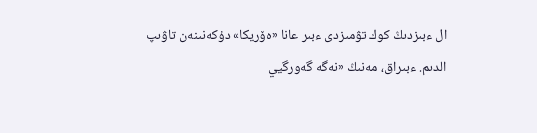ال ءبىزدىڭ كوك تۋمىزدى ءبىر عانا «ەۆريكا» دۇكەنىنەن تاۋىپ الدىم. ءبىراق، مەنىڭ «نەگە گەورگيي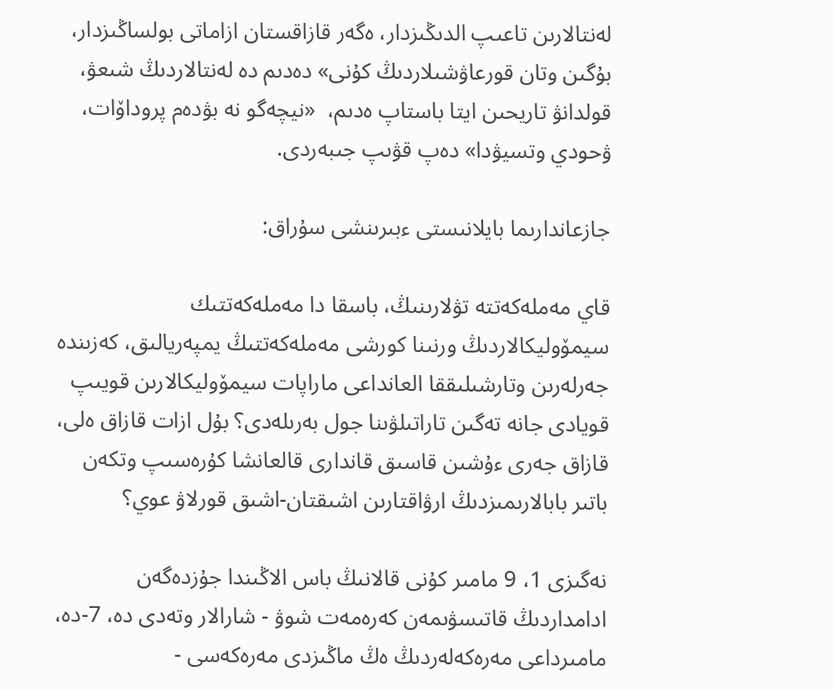لەنتالارىن تاعىپ الدىڭىزدار، ەگەر قازاقستان ازاماتى بولساڭىزدار، بۇگىن وتان قورعاۋشىلاردىڭ كۇنى» دەدىم دە لەنتالاردىڭ شىعۋ، قولدانۋ تاريحىن ايتا باستاپ ەدىم،  «نيچەگو نە بۋدەم پروداۆات، ۋحودي وتسيۋدا» دەپ قۋىپ جىبەردى.

جازعاندارىما بايلانىستى ءبىرىنشى سۇراق:

قاي مەملەكەتتە تۋلارىنىڭ، باسقا دا مەملەكەتتىك سيمۆوليكالاردىڭ ورنىنا كورشى مەملەكەتتىڭ يمپەريالىق، كەزىندە جەرلەرىن وتارشىلىققا العانداعى ماراپات سيمۆوليكالارىن قويىپ قويادى جانە تەگىن تاراتىلۋىنا جول بەرىلەدى؟ بۇل ازات قازاق ەلى، قازاق جەرى ءۇشىن قاسىق قاندارى قالعانشا كۇرەسىپ وتكەن باتىر بابالارىمىزدىڭ ارۋاقتارىن اشىقتان-اشىق قورلاۋ عوي؟

نەگىزى 1، 9 مامىر كۇنى قالانىڭ باس الاڭىندا جۇزدەگەن ادامداردىڭ قاتىسۋىمەن كەرەمەت شوۋ - شارالار وتەدى دە، 7-دە، مامىرداعى مەرەكەلەردىڭ ەڭ ماڭىزدى مەرەكەسى -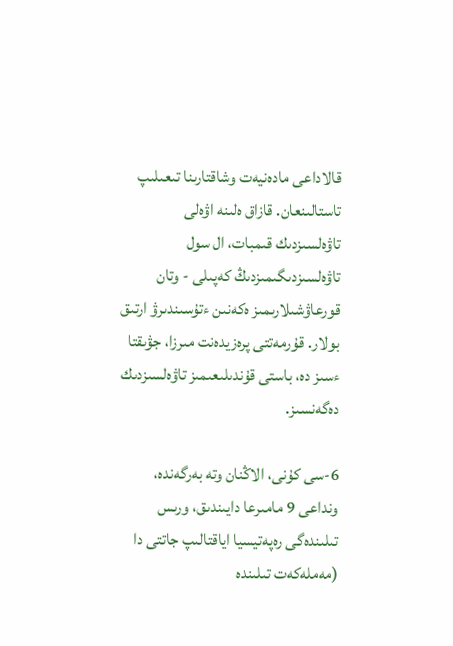قالاداعى مادەنيەت وشاقتارىنا تىعىلىپ تاستالىنعان. قازاق ەلىنە اۋەلى تاۋەلسىزدىك قىمبات، ال سول تاۋەلسىزدىگىمىزدىڭ كەپىلى - وتان قورعاۋشىلارىمىز ەكەنىن ءتۇسىندىرۋ ارتىق بولار. قۇرمەتتى پرەزيدەنت مىرزا، جۋىقتا ءسىز دە، باستى قۇندىلىعىمىز تاۋەلسىزدىك دەگەنسىز.

6-سى كۇنى، الاڭنان وتە بەرگەندە، ونداعى 9 مامىرعا دايىندىق، ورىس تىلىندەگى رەپەتيسيا اياقتالىپ جاتتى دا (مەملەكەت تىلىندە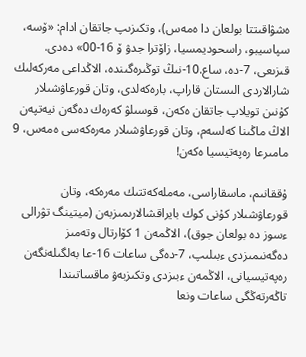ەشۋاقىتتا بولعان دا ەمەس)، وتكىزىپ جاتقان ادام: «ۆسە، سپاسيبو، راسحوديمسيا، زاۆترا جدۋ ۆ 16-00» دەدى. قىزىعى، 7-دە، ساع.10-نىڭ توڭىرەگىندە، الاڭداعى مەركەلىك شارالاردى الىستان قاراپ، بارەكەلدى، وتان قورعاۋشىلار كۇنىن تويلاپ جاتقان ەكەن، قوسىلۋ كەرەك دەگەن نيەتپەن الاڭ ماڭىنا كەلسەم، وتان قورعاۋشىلار مەرەكەسى ەمەس، 9 مامىرعا رەپەتيسيا ەكەن!

ۇققانىم، ماسقاراسى، مەملەكەتتىك مەرەكە، وتان قورعاۋشىلار كۇنى كوك بايراقشالارىمىزبەن (ميتينگ تۋرالى ءسوز دە بولعان جوق)، الاڭمەن 1 كۆارتال وتەمىز دەگەنىمىزدى ءبىلىپ، 7-دەگى ساعات 16-عا بەلگىلەنگەن رەپەتيسيانى، الاڭمەن ءبىزدى وتكىزبەۋ ماقساتىندا تاڭەرتەڭگى ساعات ونعا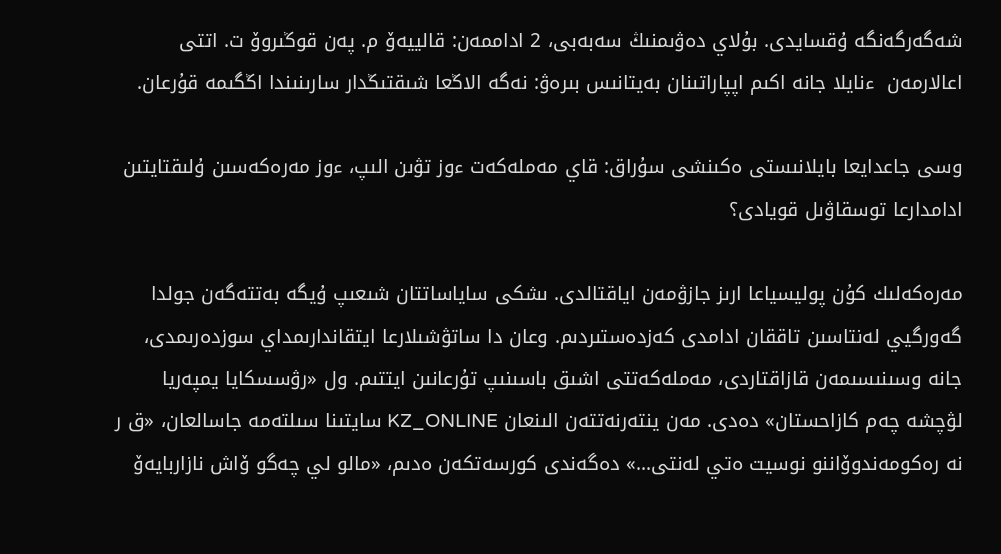شەگەرگەنگە ۇقسايدى. بۇلاي دەۋىمنىڭ سەبەبى، 2 اداممەن: قالييەۆ م. پەن قوڭىروۆ ت. اتتى اعالارمەن  ءنايلا جانە اكىم اپپاراتىنان بەيتانىس بىرەۋ: نەگە الاڭعا شىقتىڭدار سارىنىندا اڭگىمە قۇرعان.

وسى جاعدايعا بايلانىستى ەكىنشى سۇراق: قاي مەملەكەت ءوز تۋىن الىپ، ءوز مەرەكەسىن ۇلىقتايتىن ادامدارعا توسقاۋىل قويادى؟

مەرەكەلىك كۇن پوليسياعا ارىز جازۋمەن اياقتالدى. ىشكى ساياساتتان شىعىپ ۇيگە بەتتەگەن جولدا گەورگيي لەنتاسىن تاققان ادامدى كەزدەستىردىم. وعان دا ساتۋشىلارعا ايتقاندارىمداي سوزدەرىمدى، جانە وسىنىسىمەن قازاقتاردى، مەملەكەتتى اشىق باسىنىپ تۇرعانىن ايتتىم. ول «رۋسسكايا يمپەريا لۋچشە چەم كازاحستان» دەدى. مەن ينتەرنەتتەن الىنعان KZ_ONLINE سايتىنا سىلتەمە جاسالعان، «ق ر نە رەكومەندوۆاننو نوسيت ەتي لەنتى...» دەگەندى كورسەتكەن ەدىم، «مالو لي چەگو ۆاش نازاربايەۆ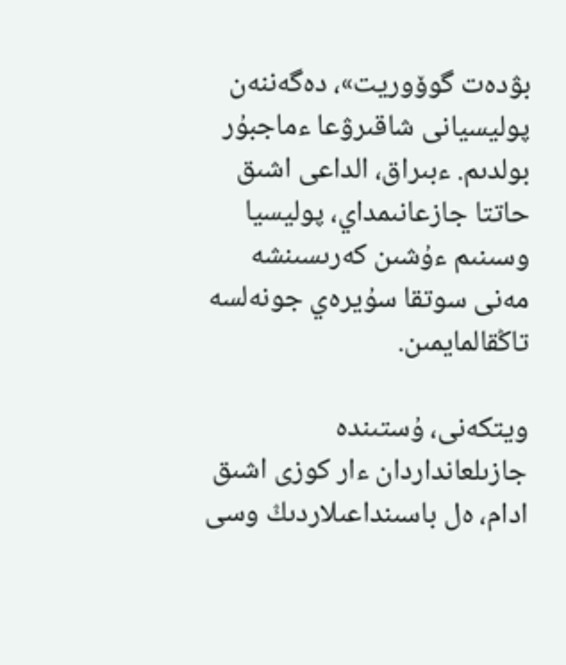بۋدەت گوۆوريت»، دەگەننەن پوليسيانى شاقىرۋعا ءماجبۇر بولدىم. ءبىراق، الداعى اشىق حاتتا جازعانىمداي، پوليسيا وسىنىم ءۇشىن كەرىسىنشە مەنى سوتقا سۇيرەي جونەلسە تاڭقالمايمىن.

ويتكەنى، ۇستىندە جازىلعانداردان ءار كوزى اشىق ادام، ەل باسىنداعىلاردىڭ وسى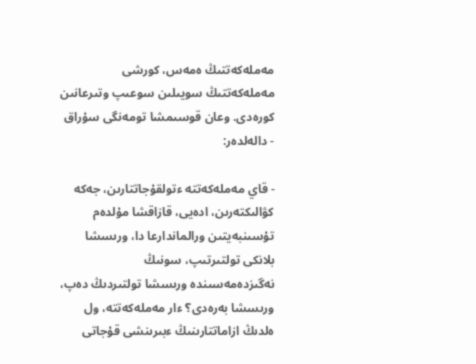مەملەكەتتىڭ ەمەس، كورشى مەملەكەتتىڭ سويىلىن سوعىپ وتىرعانىن كورەدى. وعان قوسىمشا تومەنگى سۇراق - دالەلدەر:

- قاي مەملەكەتتە ءتولقۇجاتتارىن، جەكە كۋالىكتەرىن، ادەيى، قازاقشا مۇلدەم تۇسىنبەيتىن ورالماندارعا دا، ورىسشا بلانكى تولتىرتىپ، سونىڭ نەگىزدەمەسىندە ورىسشا تولتىردىڭ دەپ، ورىسشا بەرەدى؟ ءار مەملەكەتتە، ول ەلدىڭ ازاماتتارىنىڭ ءبىرىنشى قۇجاتى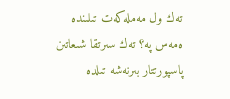تەك ول مەملەكەت تىلىندە ەمەس پە؟ تەك سىرتقا شىعاتىن پاسپورتتار بىرنەشە تىلدە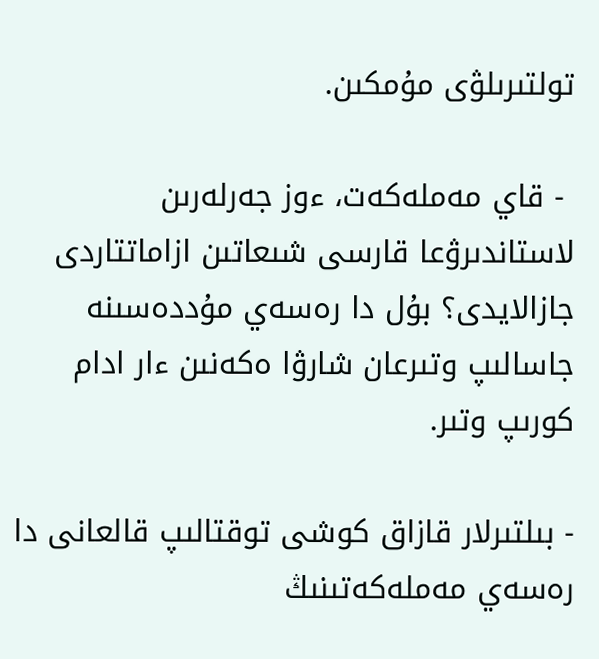تولتىرىلۋى مۇمكىن.

 - قاي مەملەكەت، ءوز جەرلەرىن لاستاندىرۋعا قارسى شىعاتىن ازاماتتاردى جازالايدى؟ بۇل دا رەسەي مۇددەسىنە جاسالىپ وتىرعان شارۋا ەكەنىن ءار ادام كورىپ وتىر.

- بىلتىرلار قازاق كوشى توقتالىپ قالعانى دا رەسەي مەملەكەتىنىڭ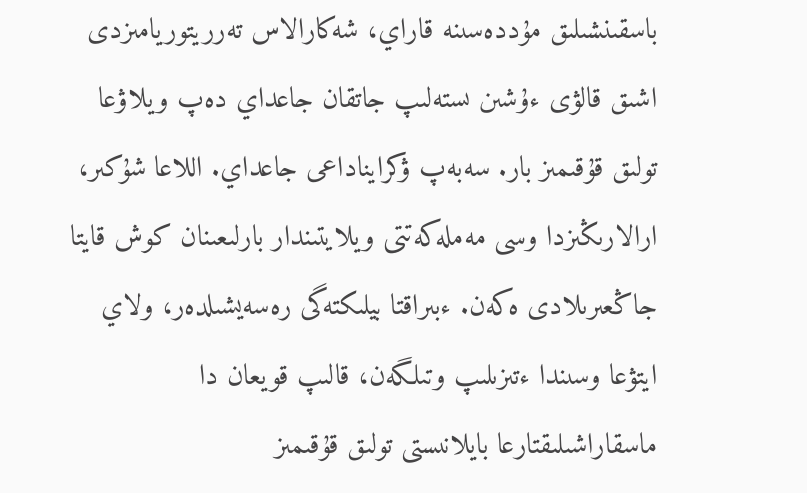باسقىنشىلىق مۇددەسىنە قاراي، شەكارالاس تەرريتوريامىزدى اشىق قالۋى ءۇشىن ىستەلىپ جاتقان جاعداي دەپ ويلاۋعا تولىق قۇقىمىز بار. سەبەپ ۋكرايناداعى جاعداي. اللاعا شۇكىر، ارالارىڭىزدا وسى مەملەكەتتى ويلايتىندار بارلىعىنان كوش قايتا جاڭعىرىلادى ەكەن. ءبىراقتا بيلىكتەگى رەسەيشىلدەر، ولاي ايتۋعا وسىندا ءتىزىلىپ وتىلگەن، قالىپ قويعان دا ماسقاراشىلىقتارعا بايلانىستى تولىق قۇقىمىز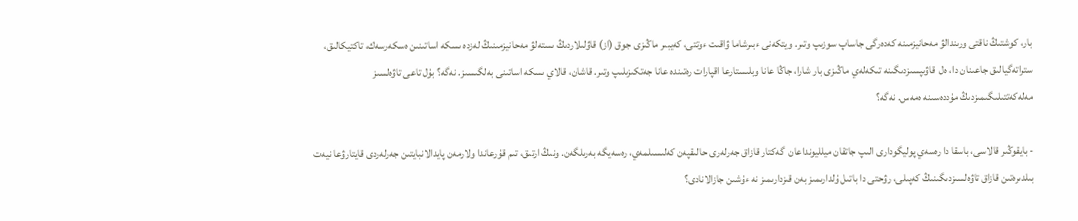بار، كوشتىڭ ناقتى ورىندالۋ مەحانيزمىنە كەدەرگى جاساپ سوزىپ وتىر. ويتكەنى ءبىرشاما ۋاقىت ءوتتى، كەيبىر ماڭىزى جوق (از) قاۋلىلاردىڭ ىستەلۋ مەحانيزمىنىڭ لەزدە ىسكە اساتىنىن ەسكەرسەك، تاكتيكالىق، ستراتەگيالىق جاعىنان دا، ەل  قاۋىپسىزدىگىنە تىكەلەي ماڭىزى بار شارا، جاڭا عانا وبلىستارعا اقپارات رەتىندە عانا جەتكىزىلىپ وتىر. قاشان، قالاي ىسكە اساتىنى بەلگىسىز. نەگە؟ بۇل تاعى تاۋەلسىز مەلەكەتتىلىگىمىزدىڭ مۇددەسىنە ەمەس. نەگە؟

- بايقوڭىر قالاسى، باسقا دا رەسەي پوليگودارى الىپ جاتقان ميلليونداعان  گەكتار قازاق جەرلەرى حالىقپەن كەلىسىلمەي، رەسەيگە بەرىلگەن. ونىڭ ارتىق، تىم قۇرعاندا ولارمەن پايدالانبايتىن جەرلەردى قايتارۋعا نيەت بىلدىرەتىن قازاق تاۋەلسىزدىگىنىڭ كەپىلى، رۋحتى دا باتىل ۇلدارىمىز بەن قىزدارىمىز نە ءۇشىن جازالانادى؟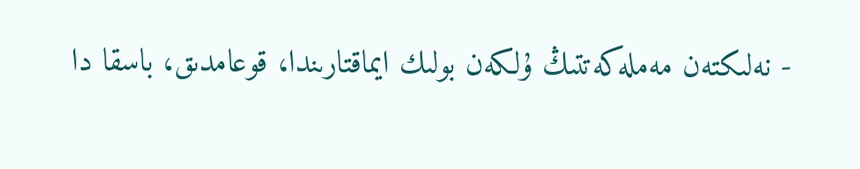- نەلىكتەن مەملەكەتتىڭ ۇلكەن بولىك ايماقتارىندا، قوعامدىق، باسقا دا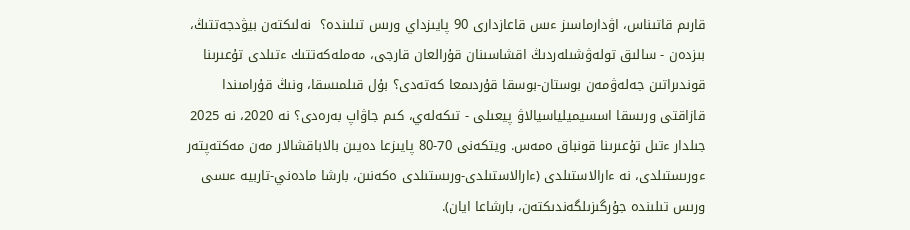قارىم قاتىناس، اۋدارماسىز ءىس قاعازدارى 90 پايىزداي ورىس تىلىندە؟  نەلىكتەن بيۋدجەتتىڭ، بىزدەن - سالىق تولەۋشىلەردىڭ اقشاسىنان قۇرالعان قارجى، مەملەكەتتىك ءتىلدى تۇعىرىنا قوندىراتىن جەلەۋمەن بوستان-بوسقا قۇردىمعا كەتەدى؟ بۇل قىلمىسقا، ونىڭ قۇرامىندا قازاقتى ورىسقا اسسيميلياسيالاۋ پيعىلى - تىكەلەي، كىم جاۋاپ بەرەدى؟ نە 2020، نە 2025 جىلدار ءتىل تۇعىرىنا قونباق ەمەس. ويتكەنى 70-80 پايىزعا دەيىن بالاباقشالار مەن مەكتەپتەر ءورىستىلدى، نە ءارالاستىلدى (ءارالاستىلدى-ورىستىلدى ەكەنىن، بارشا مادەني-تاربيە ءىسى ورىس تىلىندە جۇرگىزىلگەندىكتەن، بارشاعا ايان).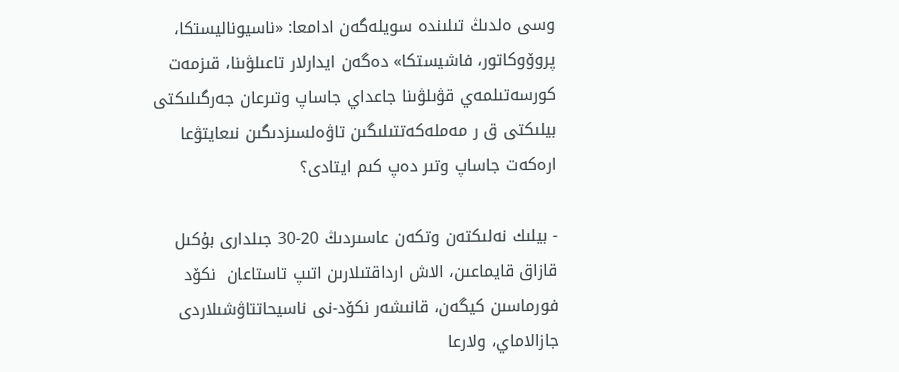وسى ەلدىڭ تىلىندە سويلەگەن ادامعا: «ناسيوناليستكا، پروۆوكاتور، فاشيستكا» دەگەن ايدارلار تاعىلۋىنا، قىزمەت كورسەتىلمەي قۋىلۋىنا جاعداي جاساپ وتىرعان جەرگىلىكتى بيلىكتى ق ر مەملەكەتتىلىگىن تاۋەلسىزدىگىن نىعايتۋعا ارەكەت جاساپ وتىر دەپ كىم ايتادى؟

- بيلىك نەلىكتەن وتكەن عاسىردىڭ 20-30 جىلدارى بۇكىل قازاق قايماعىن، الاش ارداقتىلارىن اتىپ تاستاعان  نكۆد فورماسىن كيگەن، قانىشەر نكۆد-نى ناسيحاتتاۋشىلاردى جازالاماي، ولارعا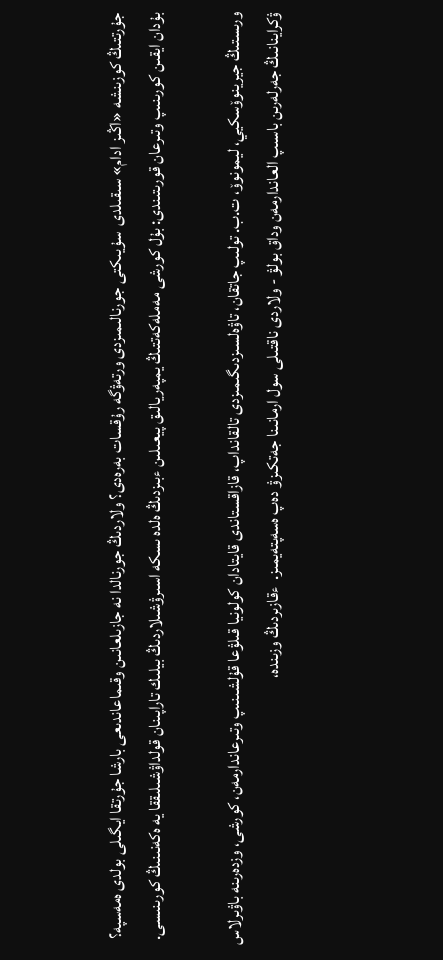جۇرتتىڭ كوزىنشە «اڭىز ادام» سىقىلدى  سۇيىكتى جورنالىمىزدى ورتەۋگە رۇقسات بەرەدى؟ ولاردىڭ جورنالدا نە جازىلعانىن وقىماعاندىعى بارشا جۇرتقا ايگىلى بولدى ەمەسپە؟ بۇدان ايقىن كورىنىپ وتىرعان قورىتىندى: بۇل كورشى مەملەكەتتىڭ يمپەريالىق پيعىلىن ءبىزدىڭ ەلدە ىسكە اسىرۋشىلاردىڭ بيلىك تاراپىنان قولداۋشىلىققا يە ەكەنىنىڭ كورىنىسى.

ورىستىڭ جيرينوۆسكيي، ليمونوۆ، ت.ب. تولىپ جاتقان، تاۋەلسىزدىگىمىزدى تالقانداپ، قازاقستاندى قايتادان كولونيا قىلۋعا قۇلشىنىپ وتىرعاندارمەن، كورشى، وزدەرىنە باۋىرلاس  ۋكراينانىڭ جەرلەرىن باسىپ العاندارمەن وداق بولۋ - ولاردى ناقتىلى سول ارمانىنا جەتكىزۋ دەپ ەسەپتەيمىز.  ءقازىردىڭ وزىندە،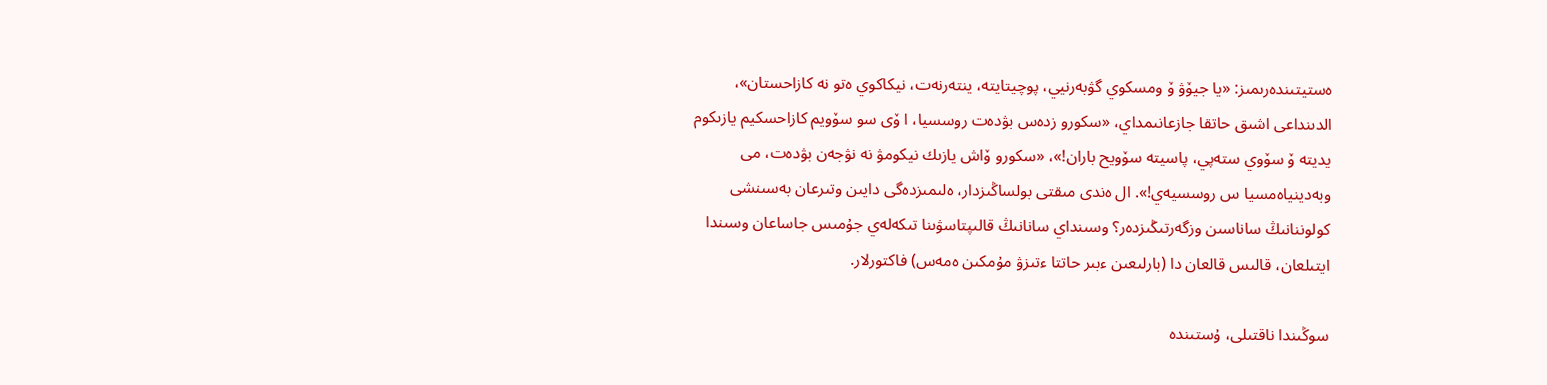ەستيتىندەرىمىز: «يا جيۆۋ ۆ ومسكوي گۋبەرنيي، پوچيتايتە، ينتەرنەت، نيكاكوي ەتو نە كازاحستان»، الدىنداعى اشىق حاتقا جازعانىمداي، «سكورو زدەس بۋدەت روسسيا، ا ۆى سو سۆويم كازاحسكيم يازىكوم يديتە ۆ سۆوي ستەپي، پاسيتە سۆويح باران!»، «سكورو ۆاش يازىك نيكومۋ نە نۋجەن بۋدەت، مى وبەدينياەمسيا س روسسيەي!». ال ەندى مىقتى بولساڭىزدار، ەلىمىزدەگى دايىن وتىرعان بەسىنشى كولوننانىڭ ساناسىن وزگەرتىڭىزدەر؟ وسىنداي سانانىڭ قالىپتاسۋىنا تىكەلەي جۇمىس جاساعان وسىندا ايتىلعان، قالىس قالعان دا (بارلىعىن ءبىر حاتتا ءتىزۋ مۇمكىن ەمەس) فاكتورلار.

سوڭىندا ناقتىلى، ۇستىندە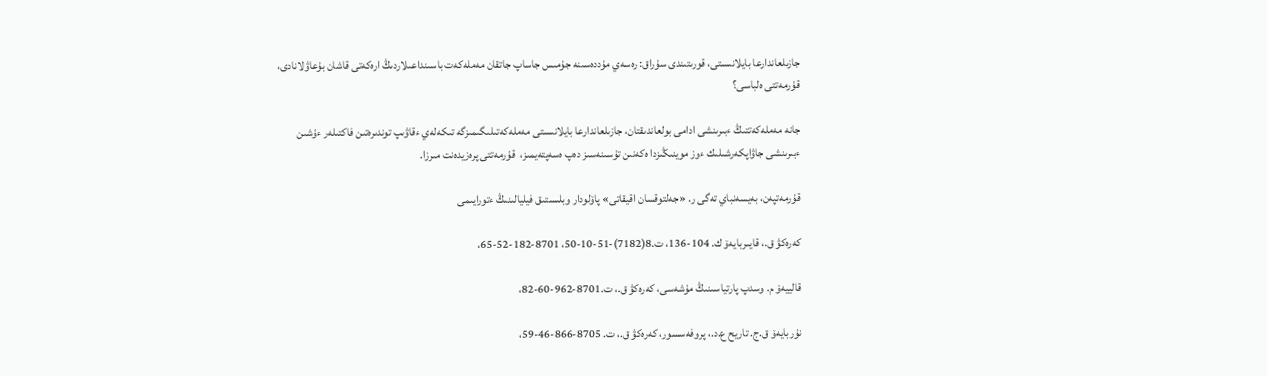جازىلعاندارعا بايلانىستى، قورىتىندى سۇراق: رەسەي مۇددەسىنە جۇمىس جاساپ جاتقان مەملەكەت باسىنداعىلاردىڭ ارەكەتى قاشان بۇعاۋلانادى، قۇرمەتتى ەلباسى؟

جانە مەملەكەتتىڭ ءبىرىنشى ادامى بولعاندىقتان، جازىلعاندارعا بايلانىستى مەملەكەتىلىگىمىزگە تىكەلەي ءقاۋىپ توندىرەتىن فاكتىلەر ءۇشىن ءبىرىنشى جاۋاپكەرشىلىك ءوز موينىڭىزدا ەكەنىن تۇسىنەسىز دەپ ەسەپتەيمىز،  قۇرمەتتى پرەزيدەنت مىرزا.

قۇرمەتپەن، بەيسەنباي تەگى ر. «جەلتوقسان اقيقاتى» پاۆلودار وبلىستىق فيليالىنىڭ ءتورايىمى

كەرەكۋ ق.، قايىربايەۆ ك. 104-136، ت.8(7182)-51-10-50، 8701-182-52-65،

قالييەۆ م. وسدپ پارتياسىنىڭ مۇشەسى، كەرەكۋ ق.، ت.8701-962-60-82،

نۇربايەۆ ق.ج. تاريح ع.د.، پروفەسسور، كەرەكۋ ق.، ت. 8705-866-46-59،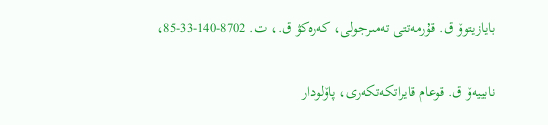بايازيتوۆ ق. قۇرمەتتى تەمىرجولى، كەرەكۋ ق.، ت. 8702-140-33-85،

نابييەۆ ق. قوعام قايراتكەتكەرى، پاۆلودار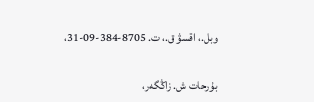وبل.، اقسۋ ق.، ت. 8705-384-09-31،

بۇرحات ش. زاڭگەر،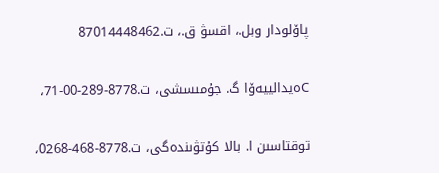پاۆلودار وبل.، اقسۋ ق.، ت.87014448462

Cەيدالييەۆا گ. جۇمىسشى، ت.8778-289-00-71،

توقتاسىن ا. بالا كۇتۋىندەگى، ت.8778-468-0268،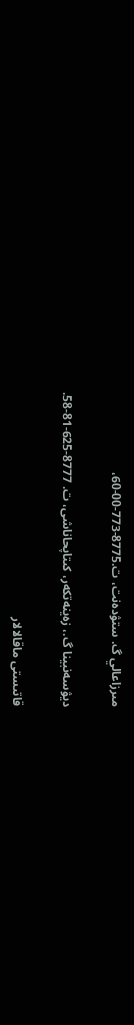مىرزاعالي گ. ستۋدەنت، ت.8775-773-00-60،

ديۋسەنبينا گ.، زەينەتكەر، كىتاپحاناشى، ت. 8777-625-81-58.

قاتىستى ماقالالار